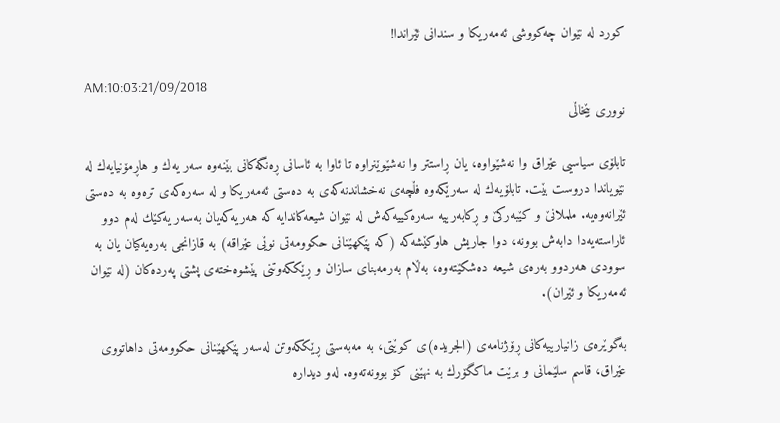كورد له‌ نێوان چه‌كووشی ئه‌مه‌ریكا و سندانی ئێراندا!

AM:10:03:21/09/2018
نووری بێخاڵی

تابلۆی سیاسیی عێراق وا نه‌شێواوه‌، یان ڕاستتر وا نه‌شێوێنراوه‌ تا ئاوا به‌ ئاسانی ڕه‌نگه‌كانی بێنه‌وه‌ سه‌ر یه‌ك و هاڕمۆنیایه‌ك له‌ نێویاندا دروست بێت. تابلۆیه‌ك له‌ سه‌رێكه‌وه‌ فڵچه‌ی نه‌خشاندنه‌كه‌ی به‌ ده‌ستی ئه‌مه‌ریكا و له‌ سه‌ره‌كه‌ی تره‌وه‌ به‌ ده‌ستی ئێرانه‌وه‌یه‌. ململانێ و كێبه‌ركێ و ڕكابه‌رییه‌ سه‌ره‌كییه‌كه‌ش له‌ نێوان شیعه‌كاندایه‌ كه‌ هه‌ریه‌كه‌یان به‌سه‌ر یه‌كێك له‌م دوو ئاراسته‌یه‌دا دابه‌ش بوونه‌، دوا جاریش هاوكێشه‌كه‌ (كه‌ پێكهێنانی حكوومه‌تی نوێی عێراقه‌) به‌ قازانجی به‌ره‌یه‌كیان یان به‌ سوودی هه‌ردوو به‌ره‌ی شیعه‌ ده‌شكێته‌وه‌، به‌ڵام به‌رمه‌بنای سازان و ڕێككه‌وتنی پێشوه‌خته‌ی پشتی په‌رده‌كان (له‌ نێوان ئه‌مه‌ریكا و ئێران).

به‌گوێره‌ی زانیارییه‌كانی ڕۆژنامه‌ی (الجریده‌)ی كوێتی، به‌ مه‌به‌ستی ڕێككه‌وتن له‌سه‌ر پێكهێنانی حكوومه‌تی داهاتووی عێراق، قاسم سلێمانی و برێت ماكگۆرك به‌ نهێنی كۆ بوونه‌ته‌وه‌. له‌و دیداره‌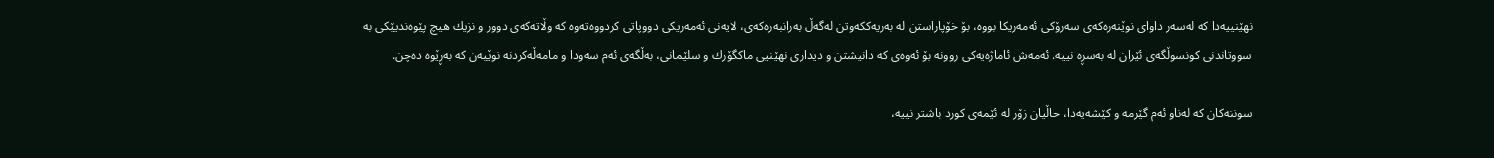نهێنییه‌دا كه‌ له‌سه‌ر داوای نوێنه‌ره‌كه‌ی سه‌رۆكی ئه‌مه‌ریكا بووه‌، بۆ خۆپاراستن له‌ به‌ریه‌ككه‌وتن له‌گه‌ڵ به‌رانبه‌ره‌كه‌ی، لایه‌نی ئه‌مه‌ریكی دووپاتی كردووه‌ته‌وه‌ كه‌ وڵاته‌كه‌ی دوور و نزیك هیچ پێوه‌ندیێكی به‌ سووتاندنی كونسوڵگه‌ی ئێران له‌ به‌سڕه‌ نییه‌. ئه‌مه‌ش ئاماژه‌یه‌كی روونه‌ بۆ ئه‌وه‌ی كه‌ دانیشتن و دیداری نهێنیی ماكگۆرك و سلێمانی، به‌ڵگه‌ی ئه‌م سه‌ودا و مامه‌ڵه‌كردنه‌ نوێیه‌ن كه‌ به‌ڕێوه‌ ده‌چن.

سوننه‌كان كه‌ له‌ناو ئه‌م گێرمه‌ و كێشه‌یه‌دا، حاڵیان زۆر له‌ ئێمه‌ی كورد باشتر نییه‌،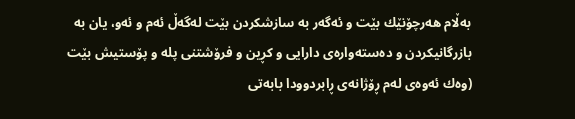به‌ڵام هه‌رچۆنێك بێت و ئه‌گه‌ر به‌ سازشكردن بێت له‌گه‌ڵ ئه‌م و ئه‌و، یان به‌ بازرگانیكردن و ده‌سته‌واره‌ی دارایی و كڕین و فرۆشتنی پله‌ و پۆستیش بێت (وه‌ك ئه‌وه‌ی له‌م ڕۆژانه‌ی ڕابردوودا بابه‌تی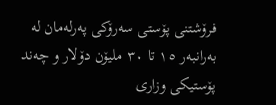فرۆشتنی پۆستی سه‌رۆكی په‌رله‌مان له‌ به‌رانبه‌ر ١٥ تا ٣٠ ملیۆن دۆلار و چه‌ند پۆستیكی وزاری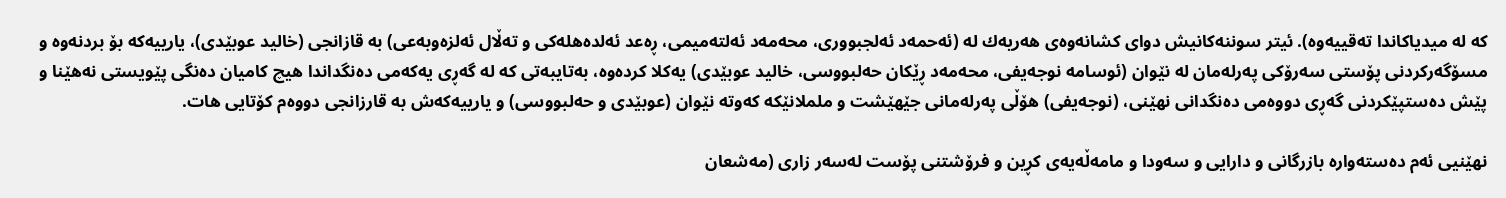كه‌ له‌ میدیاكاندا ته‌قییه‌وه‌). ئیتر سوننه‌كانیش دوای كشانه‌وه‌ی هه‌ریه‌ك له‌ (ئه‌حمه‌د ئه‌لجبووری، محه‌مه‌د ئه‌لته‌میمی، ڕه‌عد ئه‌لده‌هله‌كی و ته‌ڵال ئه‌لزه‌وبه‌عی) به‌ قازانجی (خالید عوبێدی)، یارییه‌كه‌ بۆ بردنه‌وه‌ و مسۆگه‌ركردنی پۆستی سه‌رۆكی په‌رله‌مان له‌ نێوان (ئوسامه‌ نوجه‌یفی، محه‌مه‌د ڕێكان حه‌لبووسی، خالید عوبێدی) یه‌كلا كرده‌وه‌، به‌تایبه‌تی كه‌ له‌ گه‌ڕی یه‌كه‌می ده‌نگداندا هیچ كامیان ده‌نگی پێویستی نه‌هێنا و پێش ده‌ستپێكردنی گه‌ڕی دووه‌می ده‌نگدانی نهێنی، (نوجه‌یفی) هۆڵی په‌رله‌مانی جێهێشت و ململانێكه‌ كه‌وته‌ نێوان (عوبێدی و حه‌لبووسی) و یارییه‌كه‌ش به‌ قارزانجی دووه‌م كۆتایی هات.

نهێنیی ئه‌م ده‌سته‌واره‌ بازرگانی و دارایی و سه‌ودا و مامه‌ڵه‌یه‌ی كڕین و فرۆشتنی پۆست له‌سه‌ر زاری (مه‌شعان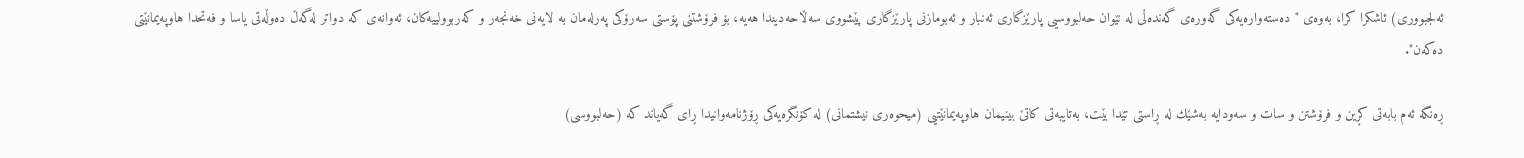ئه‌لجبووری) ئاشكرا كرا، به‌وه‌ی "ده‌سته‌واره‌یه‌كی گه‌وره‌ی گه‌نده‌ڵی له‌ نێوان حه‌لبووسیی پارێزگاری ئه‌نبار و ئه‌بومازنی پارێزگاری پێشووی سه‌ڵاحه‌دیندا هه‌یه‌، بۆ فرۆشتنی پۆستی سه‌رۆكی په‌رله‌مان به‌ لایه‌نی خه‌نجه‌ر و كه‌ربوولییه‌كان، ئه‌وانه‌ی كه‌ دواتر له‌گه‌ڵ ده‌وڵه‌تی یاسا و فه‌تحدا هاوپه‌یمانێتی ده‌كه‌ن".

ڕه‌نگه‌ ئه‌م بابه‌تی كڕین و فرۆشتن و سات و سه‌ودایه‌ به‌شێك له‌ ڕاستی تێدا بێت، به‌تایبه‌تی كاتێ بینیمان هاوپه‌یمانێتیی (میحوه‌ری نیشتمانی) له‌ كۆنگره‌یه‌كی ڕۆژنامه‌وانیدا ڕای گه‌یاند كه‌ (حه‌لبووسی)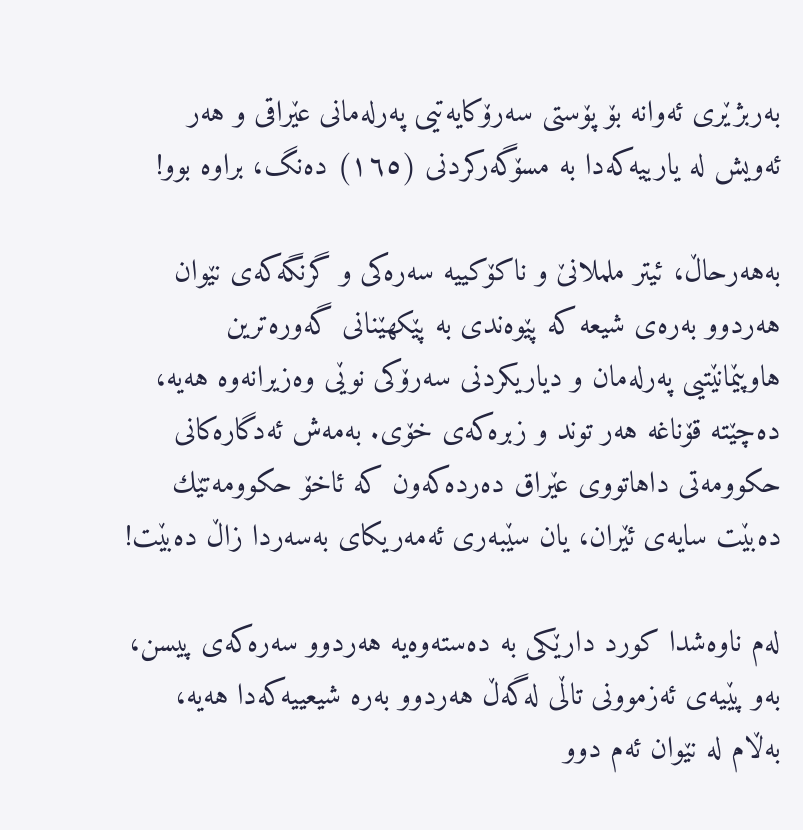به‌ربژێری ئه‌وانه‌ بۆ پۆستی سه‌رۆكایه‌تیی په‌رله‌مانی عێراقی و هه‌ر ئه‌ویش له‌ یارییه‌كه‌دا به‌ مسۆگه‌ركردنی (١٦٥) ده‌نگ، براوه‌ بوو!

به‌هه‌رحاڵ، ئیتر ململانێ و ناكۆكییه‌ سه‌ره‌كی و گرنگه‌كه‌ی نێوان هه‌ردوو به‌ره‌ی شیعه‌ كه‌ پێوه‌ندی به‌ پێكهێنانی گه‌وره‌ترین هاوپێمانێتیی په‌رله‌مان و دیاریكردنی سه‌رۆكی نوێی وه‌زیرانه‌وه‌ هه‌یه‌، ده‌چێته‌ قۆناغه‌ هه‌ر توند و زبره‌كه‌ی خۆی. به‌مه‌ش ئه‌دگاره‌كانی حكوومه‌تی داهاتووی عێراق ده‌رده‌كه‌ون كه‌ ئاخۆ حكوومه‌تێك ده‌بێت سایه‌ی ئێران، یان سێبه‌ری ئه‌مه‌ریكای به‌سه‌ردا زاڵ ده‌بێت!

له‌م ناوه‌شدا كورد دارێكی به‌ ده‌سته‌وه‌یه‌ هه‌ردوو سه‌ره‌كه‌ی پیسن، به‌و پێیه‌ی ئه‌زموونی تاڵی له‌گه‌ڵ هه‌ردوو به‌ره‌ شیعییه‌كه‌دا هه‌یه‌، به‌ڵام له‌ نێوان ئه‌م دوو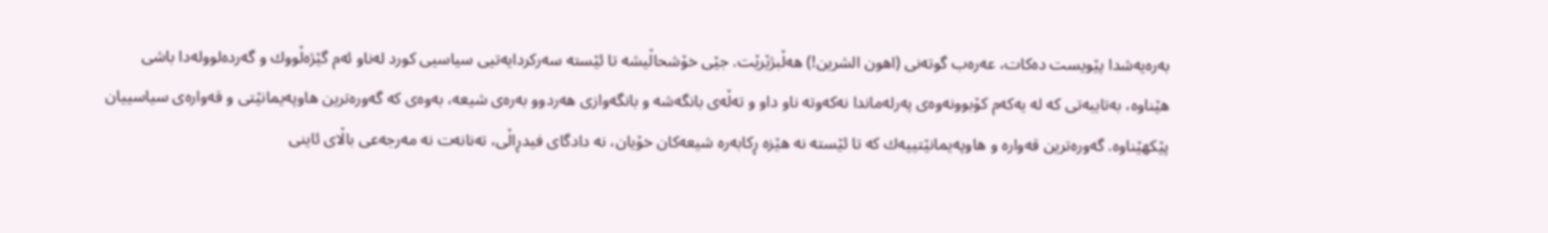به‌ره‌یه‌شدا پێویست ده‌كات، عه‌ره‌ب گوته‌نی (اهون الشرین!) هه‌ڵبژێرێت. جێی خۆشحاڵیشه‌ تا ئێسته‌ سه‌ركردایه‌تیی سیاسیی كورد له‌ناو ئه‌م گێژه‌ڵووك و گه‌رده‌لووله‌دا باشی هێناوه‌، به‌تایبه‌تی كه‌ له‌ یه‌كه‌م كۆبوونه‌وه‌ی په‌رله‌ماندا نه‌كه‌وته‌ ناو داو و ته‌ڵه‌ی بانگه‌شه‌ و بانگه‌وازی هه‌ردوو به‌ره‌ی شیعه‌، به‌وه‌ی كه‌ گه‌وره‌ترین هاوپه‌یمانێتی و قه‌واره‌ی سیاسییان پێكهێناوه‌. گه‌وره‌ترین قه‌واره‌ و هاوپه‌یمانێتییه‌ك كه‌ تا ئێسته‌ نه‌ هێزه‌ ڕكابه‌ره‌ شیعه‌كان خۆیان، نه‌ دادگای فیدڕاڵی، ته‌نانه‌ت نه‌ مه‌رجه‌عی باڵای ئاینی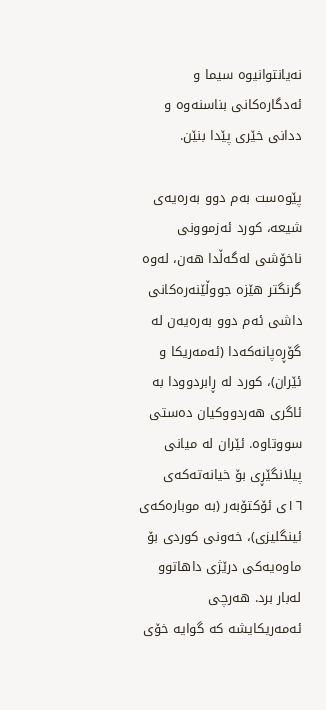نه‌یانتوانیوه‌ سیما و ئه‌دگاره‌كانی بناسنه‌وه‌ و ددانی خێری پێدا بنێن.

پێوه‌ست به‌م دوو به‌ره‌یه‌ی شیعه‌، كورد ئه‌زموونی ناخۆشی له‌گه‌ڵدا هه‌ن، له‌وه‌ گرنگتر هێزه‌ جووڵێنه‌ره‌كانی داشی ئه‌م دوو به‌ره‌یه‌ن له‌ گۆڕه‌پانه‌كه‌دا (ئه‌مه‌ریكا و ئێران)، كورد له‌ ڕابردوودا به‌ ئاگری هه‌ردووكیان ده‌ستی سووتاوه‌. ئێران له‌ میانی پیلانگێڕی بۆ خیانه‌ته‌كه‌ی ١٦ی ئۆكتۆبه‌ر (به‌ موباره‌كه‌ی ئینگلیزی)، خه‌ونی كوردی بۆ ماوه‌یه‌كی درێژی داهاتوو له‌بار برد. هه‌رچی ئه‌مه‌ریكایشه‌ كه‌ گوایه‌ خۆی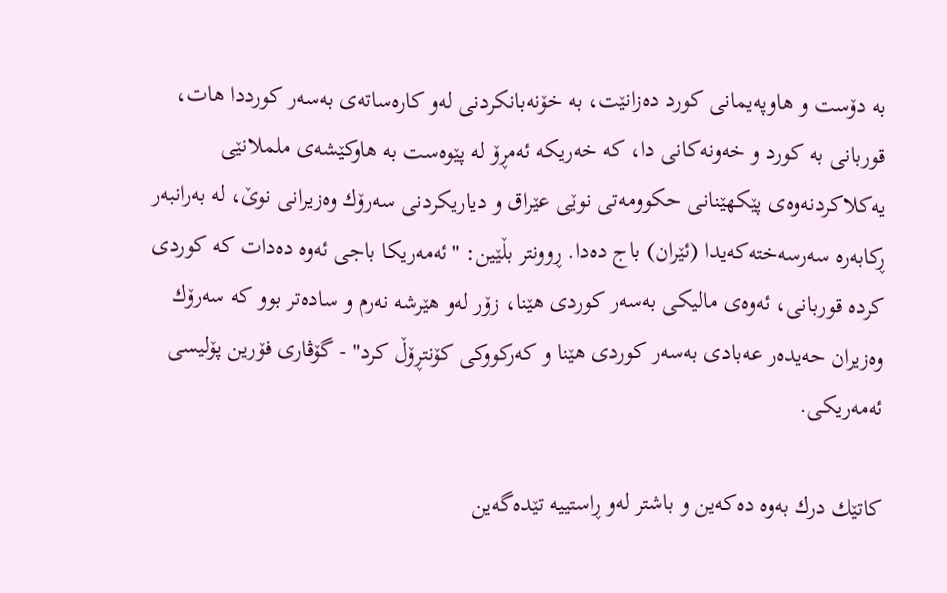به‌ دۆست و هاوپه‌یمانی كورد ده‌زانێت، به‌ خۆنه‌بانكردنی له‌و كاره‌ساته‌ی به‌سه‌ر كورددا هات، قوربانی به‌ كورد و خه‌ونه‌كانی دا، كه‌ خه‌ریكه‌ ئه‌مڕۆ له‌ پێوه‌ست به‌ هاوكێشه‌ی ململانێی یه‌كلاكردنه‌وه‌ی پێكهێنانی حكوومه‌تی نوێی عێراق و دیاریكردنی سه‌رۆك وه‌زیرانی نوێ، له‌ به‌رانبه‌ر ڕكابه‌ره‌ سه‌رسه‌خته‌كه‌یدا (ئێران) باج ده‌دا. ڕوونتر بڵێین: "ئه‌مه‌ریكا باجی ئه‌وه‌ ده‌دات كه‌ كوردی كرده‌ قوربانی، ئه‌وه‌ی مالیكی به‌سه‌ر كوردی هێنا، زۆر له‌و هێرشه‌ نه‌رم و ساده‌تر بوو كه‌ سه‌رۆك وه‌زیران حه‌یده‌ر عه‌بادی به‌سه‌ر كوردی هێنا و كه‌ركووكی كۆنتڕۆڵ كرد" - گۆڤاری فۆرین پۆلیسی ئه‌مه‌ریكی.

كاتێك درك به‌وه‌ ده‌كه‌ین و باشتر له‌و ڕاستییه‌ تێده‌گه‌ین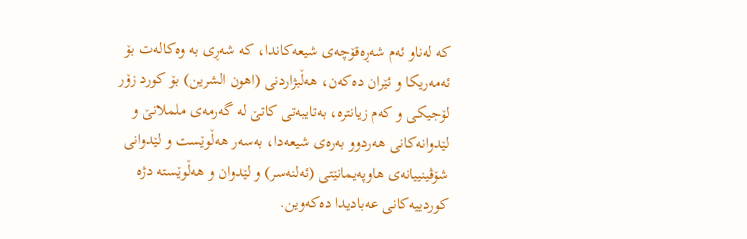كه‌ له‌ناو ئه‌م شه‌ڕه‌قۆچه‌ی شیعه‌كاندا، كه‌ شه‌ڕی به‌ وه‌كاله‌ت بۆ ئه‌مه‌ریكا و ئێران ده‌كه‌ن، هه‌ڵبژاردنی (اهون الشرین) بۆ كورد زۆر لۆجیكی و كه‌م زیانتره‌، به‌تایبه‌تی كاتێ له‌ گه‌رمه‌ی ململانێ و لێدوانه‌كانی هه‌ردوو به‌ره‌ی شیعه‌دا، به‌سه‌ر هه‌ڵوێست و لێدوانی شۆڤینییانه‌ی هاوپه‌یمانێتی (ئه‌لنه‌سر) و لێدوان و هه‌ڵوێسته‌ دژه‌ كوردییه‌كانی عه‌بادیدا ده‌كه‌وین.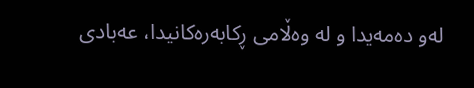له‌و ده‌مه‌یدا و له‌ وه‌ڵامی ڕكابه‌ره‌كانیدا، عه‌بادی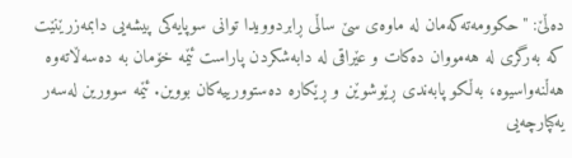ده‌ڵێ: "حكوومه‌ته‌كه‌مان له‌ ماوه‌ی سێ ساڵی ڕابردوویدا توانی سوپایه‌كی پیشه‌یی دابمه‌زرێنێت كه‌ به‌رگری له‌ هه‌مووان ده‌كات و عێراقی له‌ دابه‌شكردن پاراست ئێمه‌ خۆمان به‌ ده‌سه‌ڵاته‌وه‌ هه‌ڵنه‌واسیوه‌، به‌ڵكو پابه‌ندی ڕێوشوێن و ڕێكاره‌ ده‌ستوورییه‌كان بووین. ئێمه‌ سوورین له‌سه‌ر یه‌كپارچه‌یی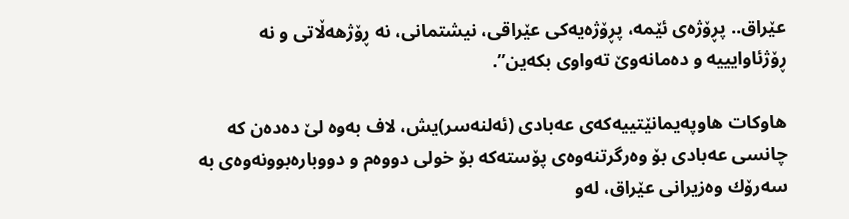عێراق.. پڕۆژه‌ی ئێمه‌، پڕۆژه‌یه‌كی عێراقی، نیشتمانی، نه‌ ڕۆژهه‌ڵاتی و نه‌ ڕۆژئاوایییه‌ و ده‌مانه‌وێ ته‌واوی بكه‌ین”.

هاوكات هاوپه‌یمانێتییه‌كه‌ی عه‌بادی (ئه‌لنه‌سر)یش، لاف به‌وه‌ لێ ده‌ده‌ن كه‌ چانسی عه‌بادی بۆ وه‌رگرتنه‌وه‌ی پۆسته‌كه‌ بۆ خولی دووه‌م و دووباره‌بوونه‌وه‌ی به‌ سه‌رۆك وه‌زیرانی عێراق، له‌و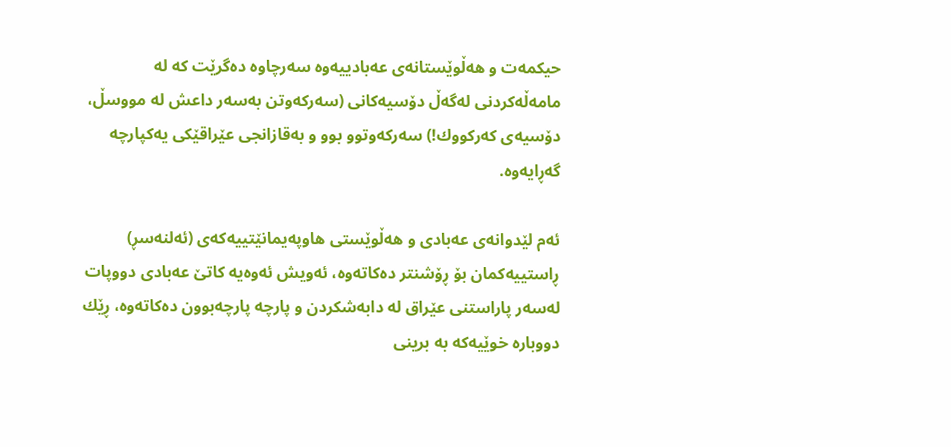حیكمه‌ت و هه‌ڵوێستانه‌ی عه‌بادییه‌وه‌ سه‌رچاوه‌ ده‌گرێت كه‌ له‌ مامه‌ڵه‌كردنی له‌گه‌ڵ دۆسیه‌كانی (سه‌ركه‌وتن به‌سه‌ر داعش له‌ مووسڵ، دۆسیه‌ی كه‌ركووك!) سه‌ركه‌وتوو بوو و به‌قازانجی عێراقێكی یه‌كپارچه‌ گه‌ڕایه‌وه‌.

ئه‌م لێدوانه‌ی عه‌بادی و هه‌ڵوێستی هاوپه‌یمانێتییه‌كه‌ی (ئه‌لنه‌سڕ) ڕاستییه‌كمان بۆ ڕۆشنتر ده‌كاته‌وه‌، ئه‌ویش ئه‌وه‌یه‌ كاتێ عه‌بادی دووپات له‌سه‌ر پاراستنی عێراق له‌ دابه‌شكردن و پارچه‌ پارچه‌بوون ده‌كاته‌وه‌، ڕێك دووباره‌ خوێیه‌كه‌ به‌ برینی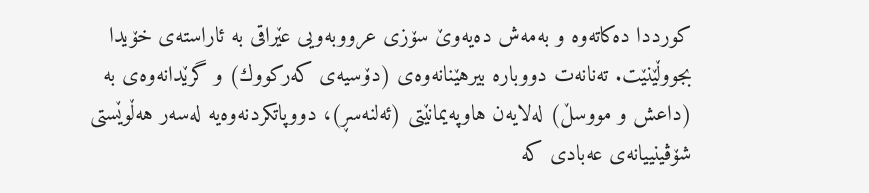كورددا ده‌كاته‌وه‌ و به‌مه‌ش ده‌یه‌وێ سۆزی عرووبه‌ویی عێراقی به‌ ئاراسته‌ی خۆیدا بجووڵێنێت. ته‌نانه‌ت دووباره‌ بیرهێنانه‌وه‌ی (دۆسیه‌ی كه‌ركووك) و گرێدانه‌وه‌ی به‌ (داعش و مووسڵ) له‌لایه‌ن هاوپه‌یمانێتی (ئه‌لنه‌سڕ)، دووپاتكردنه‌وه‌یه‌ له‌سه‌ر هه‌ڵوێستی شۆڤینییانه‌ی عه‌بادی كه‌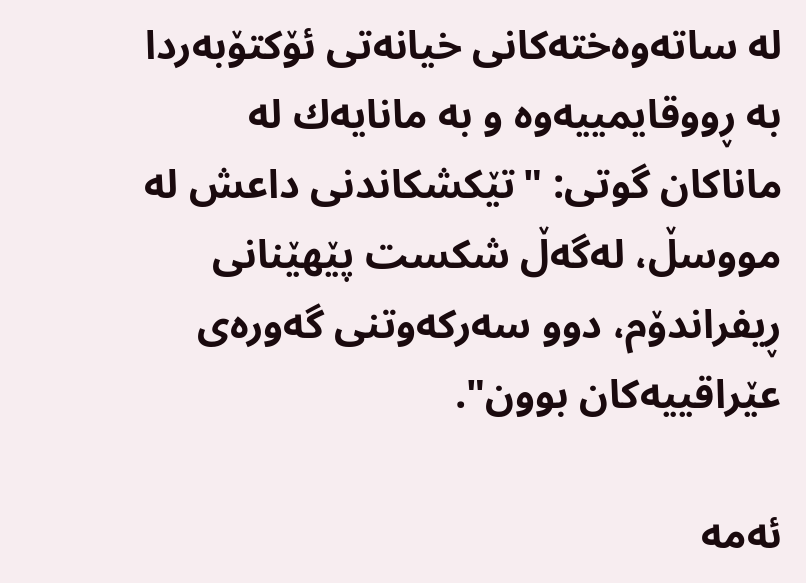له‌ ساته‌وه‌خته‌كانی خیانه‌تی ئۆكتۆبه‌ردا به‌ ڕووقایمییه‌وه‌ و به‌ مانایه‌ك له‌ ماناكان گوتی: "تێكشكاندنی داعش له‌ مووسڵ، له‌گه‌ڵ شكست پێهێنانی ڕیفراندۆم، دوو سه‌ركه‌وتنی گه‌وره‌ی عێراقییه‌كان بوون".

ئه‌مه‌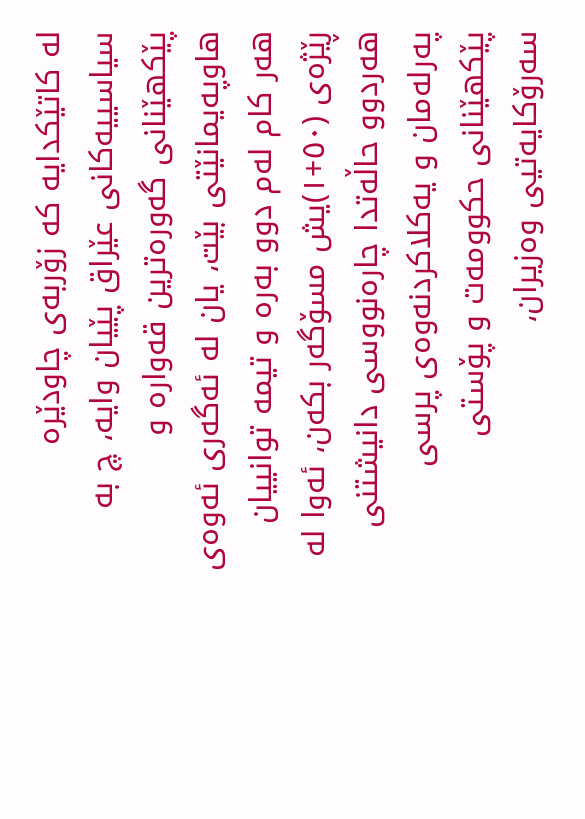له‌ كاتێكدایه‌ كه‌ زۆربه‌ی چاودێره‌ سیاسییه‌كانی عێراق پێیان وایه‌، چ به‌ پێكهێنانی گه‌وره‌ترین قه‌واره‌ و هاوپه‌یمانێتی بێت، یان له‌ ئه‌گه‌ری ئه‌وه‌ی هه‌ر كام له‌م دوو به‌ره‌ و تیمه‌ توانییان ڕێژه‌ی (٥٠+١)یش مسۆگه‌ر بكه‌ن، ئه‌وا له‌ هه‌ردوو حاڵه‌تدا چاره‌نووسی دانیشتنی په‌رله‌مان و یه‌كلاكردنه‌وه‌ی پرسی پێكهێنانی حكوومه‌ت و پۆستی سه‌رۆكایه‌تیی وه‌زیران،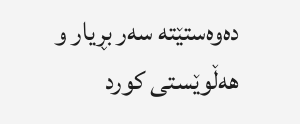ده‌وه‌ستێته‌ سه‌ر بڕیار و هه‌ڵوێستی كورد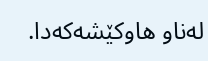له‌ناو هاوكێشه‌كه‌دا.